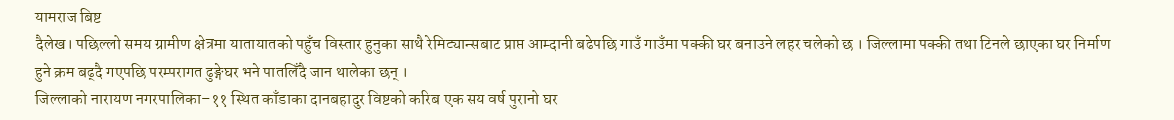यामराज बिष्ट
दैलेख। पछिल्लो समय ग्रामीण क्षेत्रमा यातायातको पहुँच विस्तार हुनुका साथै रेमिट्यान्सबाट प्राप्त आम्दानी बढेपछि गाउँ गाउँमा पक्की घर बनाउने लहर चलेको छ । जिल्लामा पक्की तथा टिनले छाएका घर निर्माण हुने क्रम बढ्दै गएपछि परम्परागत ढुङ्गेघर भने पातलिँदै जान थालेका छन् ।
जिल्लाको नारायण नगरपालिका–११ स्थित काँडाका दानबहादुर विष्टको करिब एक सय वर्ष पुरानो घर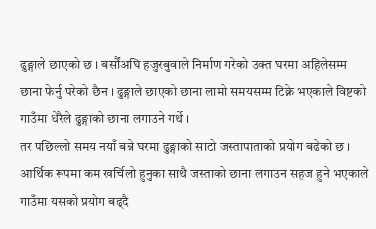ढुङ्गाले छाएको छ । बर्सौंअघि हजुरबुवाले निर्माण गरेको उक्त घरमा अहिलेसम्म छाना फेर्नु परेको छैन । ढुङ्गाले छाएको छाना लामो समयसम्म टिक्ने भएकाले विष्टको गाउँमा धेरैले ढुङ्गाको छाना लगाउने गर्थे ।
तर पछिल्लो समय नयाँ बन्ने घरमा ढुङ्गाको साटो जस्तापाताको प्रयोग बढेको छ । आर्थिक रूपमा कम खर्चिलो हुनुका साथै जस्ताको छाना लगाउन सहज हुने भएकाले गाउँमा यसको प्रयोग बढ्दै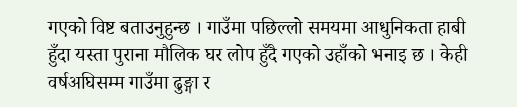गएको विष्ट बताउनुहुन्छ । गाउँमा पछिल्लो समयमा आधुनिकता हाबी हुँदा यस्ता पुराना मौलिक घर लोप हुँदै गएको उहाँको भनाइ छ । केही वर्षअघिसम्म गाउँमा ढुङ्गा र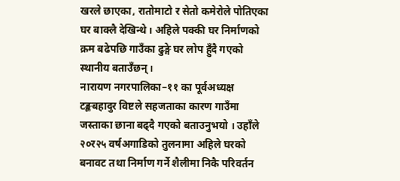खरले छाएका, रातोमाटो र सेतो कमेरोले पोतिएका घर बाक्लै देखिन्थे । अहिले पक्की घर निर्माणको क्रम बढेपछि गाउँका ढुङ्गे घर लोप हुँदै गएको स्थानीय बताउँछन् ।
नारायण नगरपालिका–११ का पूर्वअध्यक्ष टङ्कबहादुर विष्टले सहजताका कारण गाउँमा जस्ताका छाना बढ्दै गएको बताउनुभयो । उहाँले २०र२५ वर्षअगाडिको तुलनामा अहिले घरको बनावट तथा निर्माण गर्ने शैलीमा निकै परिवर्तन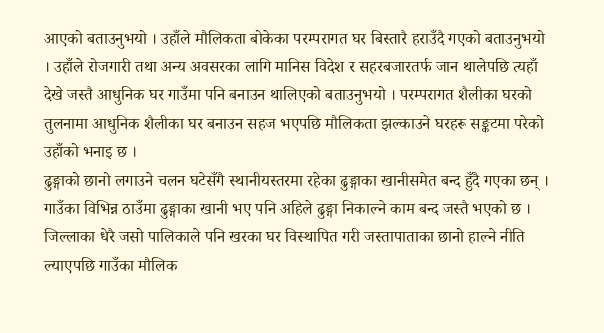आएको बताउनुभयो । उहाँले मौलिकता बोकेका परम्परागत घर बिस्तारै हराउँदै गएको बताउनुभयो । उहाँले रोजगारी तथा अन्य अवसरका लागि मानिस विदेश र सहरबजारतर्फ जान थालेपछि त्यहाँ देखे जस्तै आधुनिक घर गाउँमा पनि बनाउन थालिएको बताउनुभयो । परम्परागत शैलीका घरको तुलनामा आधुनिक शैलीका घर बनाउन सहज भएपछि मौलिकता झल्काउने घरहरू सङ्कटमा परेको उहाँको भनाइ छ ।
ढुङ्गाको छानो लगाउने चलन घटेसँगै स्थानीयस्तरमा रहेका ढुङ्गाका खानीसमेत बन्द हुँदै गएका छन् । गाउँका विभिन्न ठाउँमा ढुङ्गाका खानी भए पनि अहिले ढुङ्गा निकाल्ने काम बन्द जस्तै भएको छ । जिल्लाका धेरै जसो पालिकाले पनि खरका घर विस्थापित गरी जस्तापाताका छानो हाल्ने नीति ल्याएपछि गाउँका मौलिक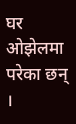घर ओझेलमा परेका छन् ।